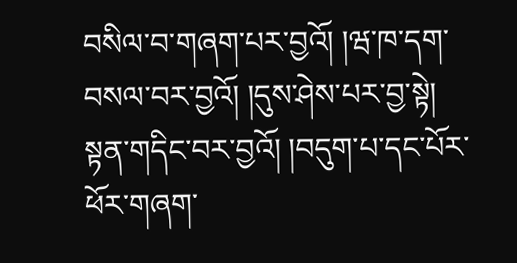བསིལ་བ་གཞག་པར་བྱའོ། །ཝ་ཁ་དག་བསལ་བར་བྱའོ། །དུས་ཤེས་པར་བྱ་སྟེ། སྟན་གདིང་བར་བྱའོ། །བདུག་པ་དང་པོར་ཕོར་གཞག་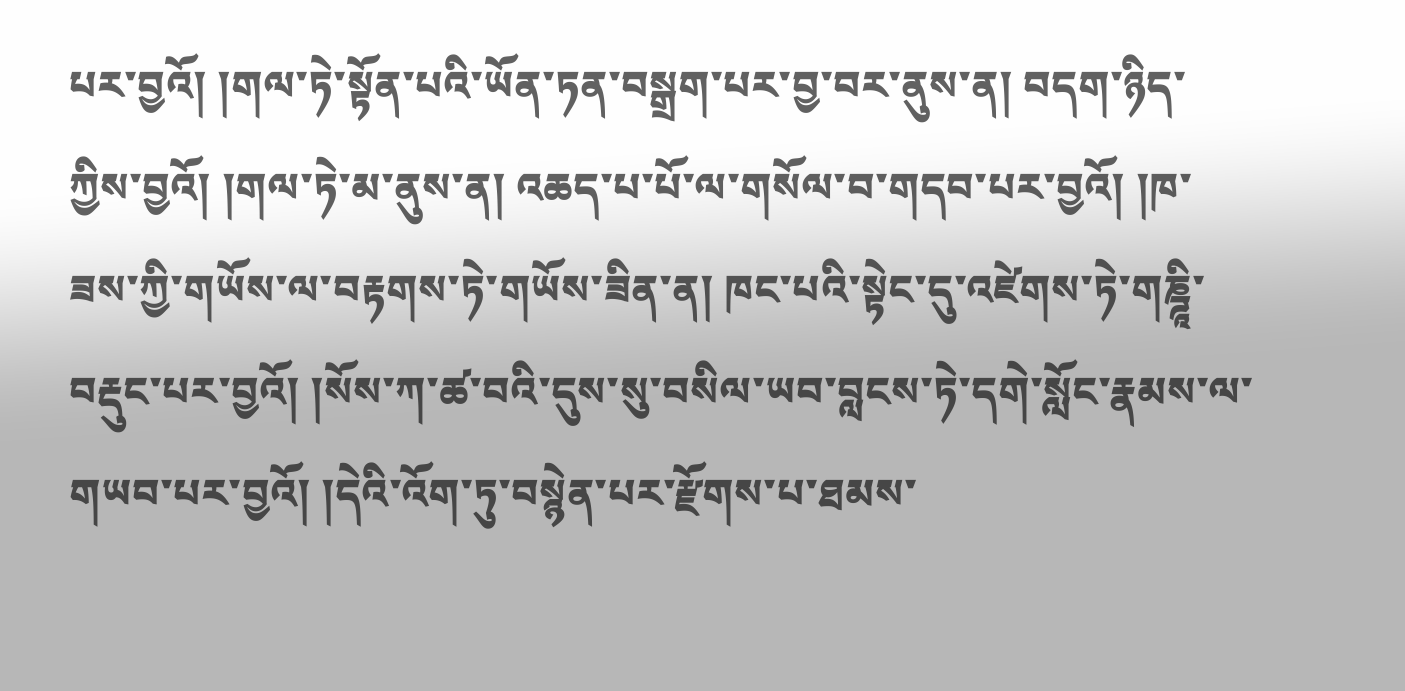པར་བྱའོ། །གལ་ཏེ་སྟོན་པའི་ཡོན་ཏན་བསྒྲག་པར་བྱ་བར་ནུས་ན། བདག་ཉིད་ཀྱིས་བྱའོ། །གལ་ཏེ་མ་ནུས་ན། འཆད་པ་པོ་ལ་གསོལ་བ་གདབ་པར་བྱའོ། །ཁ་ཟས་ཀྱི་གཡོས་ལ་བརྟགས་ཏེ་གཡོས་ཟིན་ན། ཁང་པའི་སྟེང་དུ་འཛེགས་ཏེ་གཎྜཱི་བརྡུང་པར་བྱའོ། །སོས་ཀ་ཚ་བའི་དུས་སུ་བསིལ་ཡབ་བླངས་ཏེ་དགེ་སློང་རྣམས་ལ་གཡབ་པར་བྱའོ། །དེའི་འོག་ཏུ་བསྙེན་པར་རྫོགས་པ་ཐམས་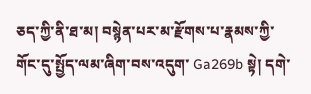ཅད་ཀྱི་ནི་ཐ་མ། བསྙེན་པར་མ་རྫོགས་པ་རྣམས་ཀྱི་གོང་དུ་སྤྱོད་ལམ་ཞིག་བས་འདུག་ Ga269b སྟེ། དགེ་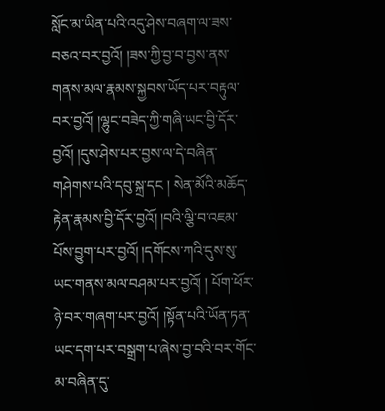སློང་མ་ཡིན་པའི་འདུ་ཤེས་བཞག་ལ་ཟས་བཅའ་བར་བྱའོ། །ཟས་ཀྱི་བྱ་བ་བྱས་ནས་གནས་མལ་རྣམས་སྐྱབས་ཡོད་པར་བརྟུལ་བར་བྱའོ། །ལྷུང་བཟེད་ཀྱི་གཞི་ཡང་བྱི་དོར་བྱའོ། །དུས་ཤེས་པར་བྱས་ལ་དེ་བཞིན་གཤེགས་པའི་དབུ་སྐྲ་དང ། སེན་མོའི་མཆོད་རྟེན་རྣམས་བྱི་དོར་བྱའོ། །བའི་ལྕི་བ་འཇམ་པོས་བྱུག་པར་བྱའོ། །དགོངས་ཀའི་དུས་སུ་ཡང་གནས་མལ་བཤམ་པར་བྱའོ། ། པོག་ཕོར་ཉེ་བར་གཞག་པར་བྱའོ། །སྟོན་པའི་ཡོན་ཏན་ཡང་དག་པར་བསྒྲག་པ་ཞེས་བྱ་བའི་བར་གོང་མ་བཞིན་དུ་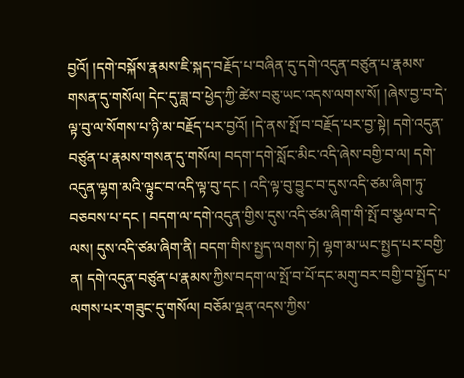བྱའོ། །དགེ་བསྐོས་རྣམས་ཇི་སྐད་བརྗོད་པ་བཞིན་དུ་དགེ་འདུན་བཙུན་པ་རྣམས་གསན་དུ་གསོལ། དེང་དུ་ཟླ་བ་ཕྱེད་ཀྱི་ཚེས་བཅུ་ཡང་འདས་ལགས་སོ། །ཞེས་བྱ་བ་དེ་ལྟ་བུ་ལ་སོགས་པ་ཉི་མ་བརྗོད་པར་བྱའོ། །དེ་ནས་སྤོ་བ་བརྗོད་པར་བྱ་སྟེ། དགེ་འདུན་བཙུན་པ་རྣམས་གསན་དུ་གསོལ། བདག་དགེ་སློང་མིང་འདི་ཞེས་བགྱི་བ་ལ། དགེ་འདུན་ལྷག་མའི་ལྟུང་བ་འདི་ལྟ་བུ་དང ། འདི་ལྟ་བུ་བྱུང་བ་དུས་འདི་ཙམ་ཞིག་ཏུ་བཅབས་པ་དང ། བདག་ལ་དགེ་འདུན་གྱིས་དུས་འདི་ཙམ་ཞིག་གི་སྤོ་བ་སྩལ་བ་དེ་ལས། དུས་འདི་ཙམ་ཞིག་ནི། བདག་གིས་སྤྱད་ལགས་ཏེ། ལྷག་མ་ཡང་སྤྱད་པར་བགྱི་ན། དགེ་འདུན་བཙུན་པ་རྣམས་ཀྱིས་བདག་ལ་སྤོ་བ་པོ་དང་མགུ་བར་བགྱི་བ་སྤྱོད་པ་ལགས་པར་གཟུང་དུ་གསོལ། བཅོམ་ལྡན་འདས་ཀྱིས་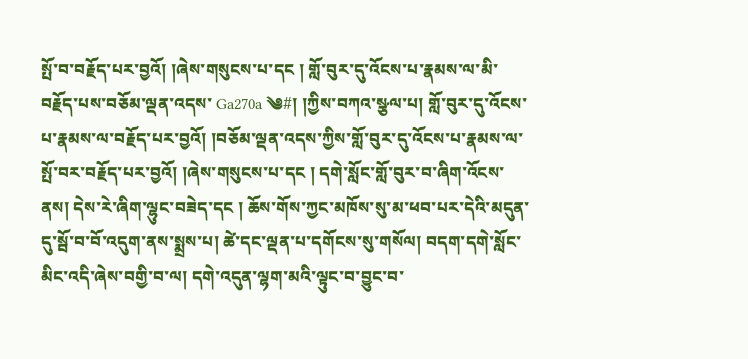སྤོ་བ་བརྗོད་པར་བྱའོ། །ཞེས་གསུངས་པ་དང ། གློ་བུར་དུ་འོངས་པ་རྣམས་ལ་མི་བརྗོད་པས་བཅོམ་ལྡན་འདས་ Ga270a ༄#། །ཀྱིས་བཀའ་སྩལ་པ། གློ་བུར་དུ་འོངས་པ་རྣམས་ལ་བརྗོད་པར་བྱའོ། །བཅོམ་ལྡན་འདས་ཀྱིས་གློ་བུར་དུ་འོངས་པ་རྣམས་ལ་སྤོ་བར་བརྗོད་པར་བྱའོ། །ཞེས་གསུངས་པ་དང ། དགེ་སློང་གློ་བུར་བ་ཞིག་འོངས་ནས། དེས་རེ་ཞིག་ལྷུང་བཟེད་དང ། ཆོས་གོས་ཀྱང་མཁོས་སུ་མ་ཕབ་པར་དེའི་མདུན་དུ་སྦོ་བ་བོ་འདུག་ནས་སྨྲས་པ། ཚེ་དང་ལྡན་པ་དགོངས་སུ་གསོལ། བདག་དགེ་སློང་མིང་འདི་ཞེས་བགྱི་བ་ལ། དགེ་འདུན་ལྷག་མའི་ལྟུང་བ་བྱུང་བ་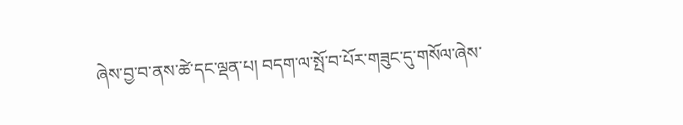ཞེས་བྱ་བ་ནས་ཚེ་དང་ལྡན་པ། བདག་ལ་སྤོ་བ་པོར་གཟུང་དུ་གསོལ་ཞེས་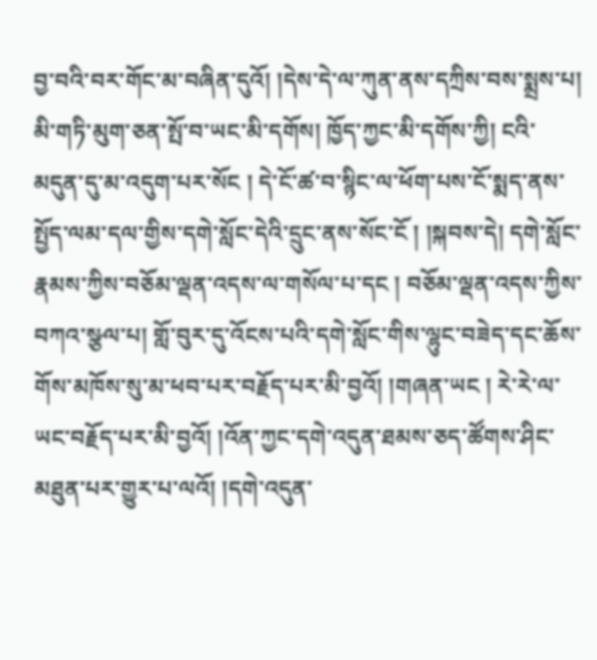བྱ་བའི་བར་གོང་མ་བཞིན་དུའོ། །དེས་དེ་ལ་ཀུན་ནས་དཀྲིས་བས་སྨྲས་པ། མི་གཏི་མུག་ཅན་སྤོ་བ་ཡང་མི་དགོས། ཁྱོད་ཀྱང་མི་དགོས་ཀྱི། ངའི་མདུན་དུ་མ་འདུག་པར་སོང ། དེ་ངོ་ཚ་བ་སྙིང་ལ་ཕོག་པས་ངོ་སྨད་ནས་སྤྱོད་ལམ་དལ་གྱིས་དགེ་སློང་དེའི་དྲུང་ནས་སོང་ངོ ། །སྐབས་དེ། དགེ་སློང་རྣམས་ཀྱིས་བཅོམ་ལྡན་འདས་ལ་གསོལ་པ་དང ། བཅོམ་ལྡན་འདས་ཀྱིས་བཀའ་སྩལ་པ། གློ་བུར་དུ་འོངས་པའི་དགེ་སློང་གིས་ལྷུང་བཟེད་དང་ཆོས་གོས་མཁོས་སུ་མ་ཕབ་པར་བརྗོད་པར་མི་བྱའོ། །གཞན་ཡང ། རེ་རེ་ལ་ཡང་བརྗོད་པར་མི་བྱའོ། །འོན་ཀྱང་དགེ་འདུན་ཐམས་ཅད་ཚོགས་ཤིང་མཐུན་པར་གྱུར་པ་ལའོ། །དགེ་འདུན་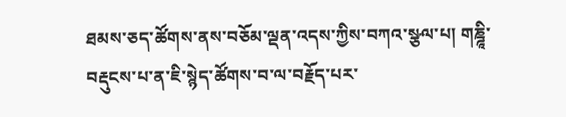ཐམས་ཅད་ཚོགས་ནས་བཅོམ་ལྡན་འདས་ཀྱིས་བཀའ་སྩལ་པ། གཎྜཱི་བརྡུངས་པ་ན་ཇི་སྙེད་ཚོགས་བ་ལ་བརྗོད་པར་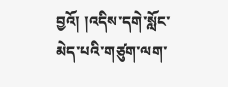བྱའོ། །འདིས་དགེ་སློང་མེད་པའི་གཙུག་ལག་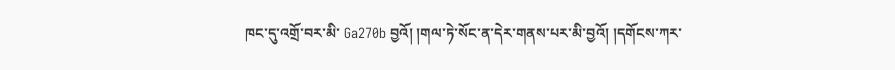ཁང་དུ་འགྲོ་བར་མི་ Ga270b བྱའོ། །གལ་ཏེ་སོང་ན་དེར་གནས་པར་མི་བྱའོ། །དགོངས་ཀར་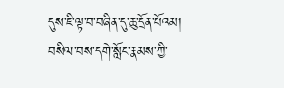དུས་ཇི་ལྟ་བ་བཞིན་དུ་ཆུ་དྲོན་པོའམ། བསིལ་བས་དགེ་སློང་རྣམས་ཀྱི་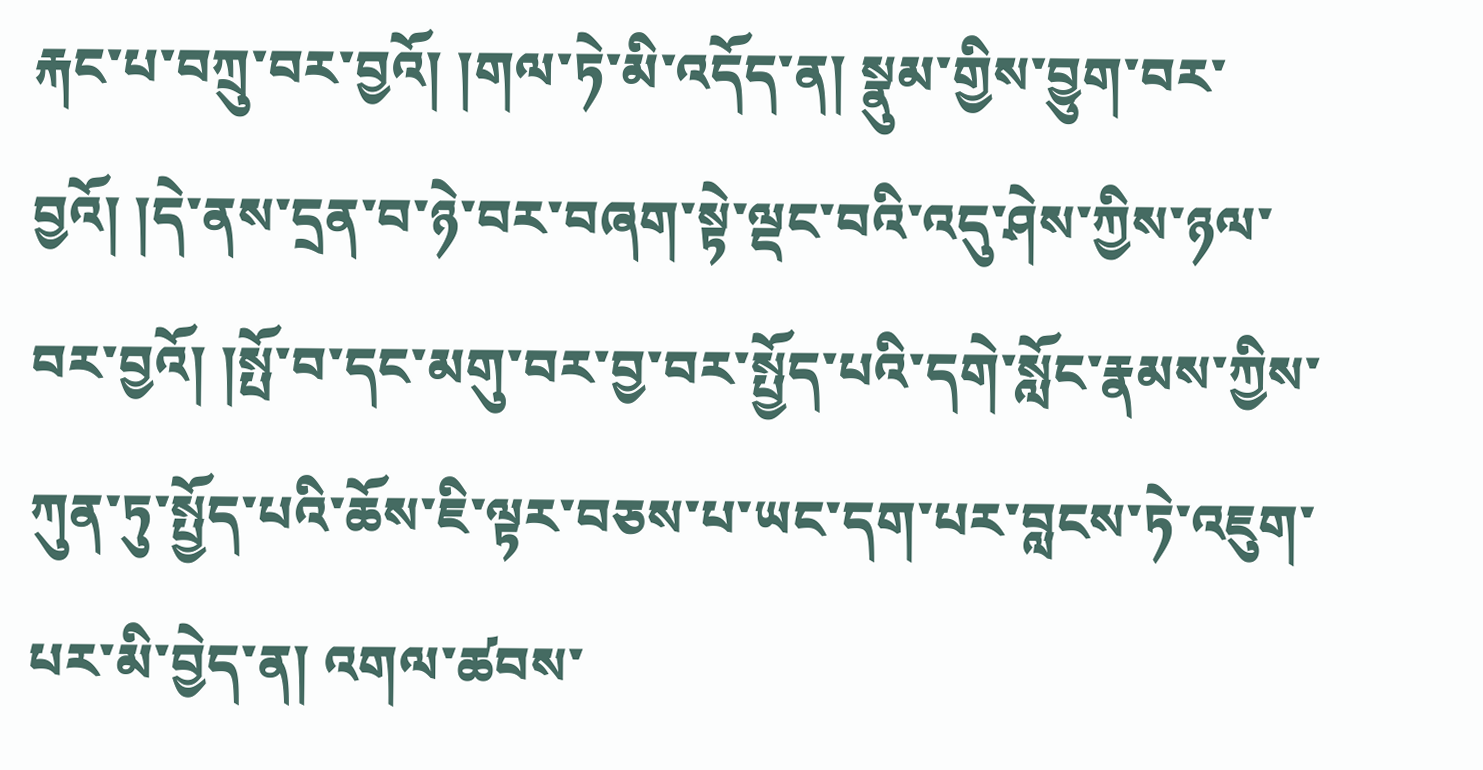རྐང་པ་བཀྲུ་བར་བྱའོ། །གལ་ཏེ་མི་འདོད་ན། སྣུམ་གྱིས་བྱུག་བར་བྱའོ། །དེ་ནས་དྲན་བ་ཉེ་བར་བཞག་སྟེ་ལྡང་བའི་འདུ་ཤེས་ཀྱིས་ཉལ་བར་བྱའོ། །སྤོ་བ་དང་མགུ་བར་བྱ་བར་སྤྱོད་པའི་དགེ་སློང་རྣམས་ཀྱིས་ཀུན་ཏུ་སྤྱོད་པའི་ཆོས་ཇི་ལྟར་བཅས་པ་ཡང་དག་པར་བླངས་ཏེ་འཇུག་པར་མི་བྱེད་ན། འགལ་ཚབས་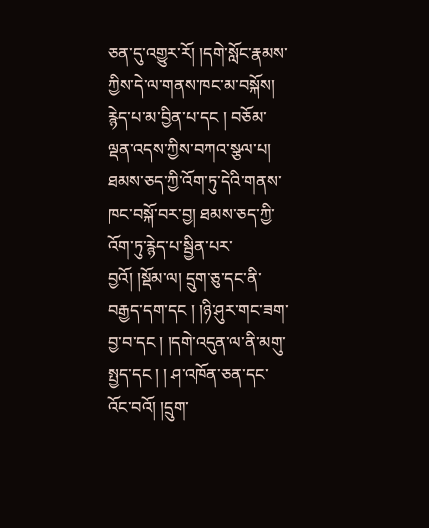ཅན་དུ་འགྱུར་རོ། །དགེ་སློང་རྣམས་ཀྱིས་དེ་ལ་གནས་ཁང་མ་བསྐོས། རྙེད་པ་མ་བྱིན་པ་དང ། བཅོམ་ལྡན་འདས་ཀྱིས་བཀའ་སྩལ་པ། ཐམས་ཅད་ཀྱི་འོག་ཏུ་དེའི་གནས་ཁང་བསྐོ་བར་བྱ། ཐམས་ཅད་ཀྱི་འོག་ཏུ་རྙེད་པ་སྦྱིན་པར་བྱའོ། །སྡོམ་ལ། དྲུག་ཅུ་དང་ནི་བརྒྱད་དག་དང ། །ཉི་ཤུར་གང་ཟག་བྱ་བ་དང ། །དགེ་འདུན་ལ་ནི་མགུ་སྤྱད་དང ། ། ཤ་འཁོན་ཅན་དང་འོང་བའོ། །དྲུག་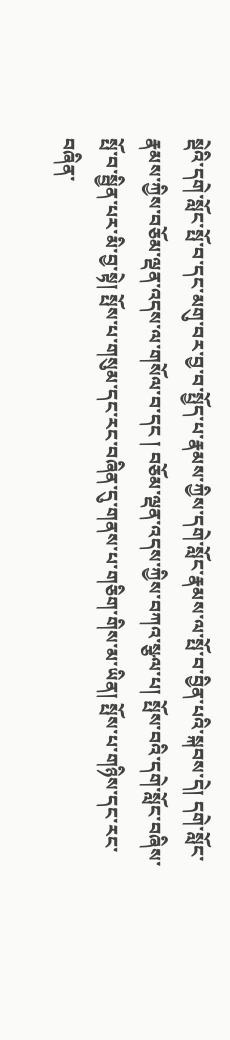སྡེའི་དགེ་སློང་སྤོ་བ་དང་མགུ་བར་བྱ་བ་སྤྱོད་པ་རྣམས་ཀྱིས་དགེ་སློང་རྣམས་ལ་སྤོ་བ་བྱིན་པའི་སྐབས་དེ། དགེ་སློང་རྣམས་ཀྱིས་བཅོམ་ལྡན་འདས་ལ་གསོལ་བ་དང ། བཅོམ་ལྡན་འདས་ཀྱིས་བཀའ་སྩལ་པ། སྤོས་བའི་དགེ་སློང་བཞིས་སྤོ་བ་སྦྱིན་པར་མི་བྱ་སྟེ། སྤོས་པ་གསུམ་དང་རང་བཞིན་དུ་གནས་པ་གཅིག་གིས་མ་ཡིན། སྤོས་པ་གཉིས་དང་རང་བཞིན་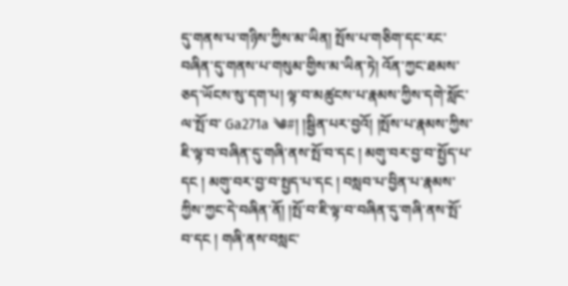དུ་གནས་པ་གཉིས་ཀྱིས་མ་ཡིན། སྤོས་པ་གཅིག་དང་རང་བཞིན་དུ་གནས་པ་གསུམ་གྱིས་མ་ཡིན་ཏེ། འོན་ཀྱང་ཐམས་ཅད་ཡོངས་སུ་དག་པ། ལྟ་བ་མཚུངས་པ་རྣམས་ཀྱིས་དགེ་སློང་ལ་སྤོ་བ་ Ga271a ༄#། །སྦྱིན་པར་བྱའོ། །སྤོས་པ་རྣམས་ཀྱིས་ཇི་ལྟ་བ་བཞིན་དུ་གཞི་ནས་སྤོ་བ་དང ། མགུ་བར་བྱ་བ་སྤྱོད་པ་དང ། མགུ་བར་བྱ་བ་སྤྱད་པ་དང ། བསླབ་པ་བྱིན་པ་རྣམས་ཀྱིས་ཀྱང་དེ་བཞིན་ནོ། །སྤོ་བ་ཇི་ལྟ་བ་བཞིན་དུ་གཞི་ནས་སྤོ་བ་དང ། གཞི་ནས་བསླང་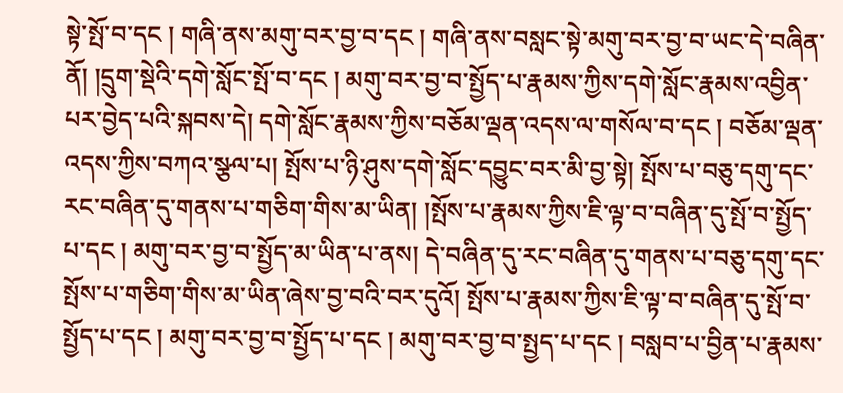སྟེ་སྤོ་བ་དང ། གཞི་ནས་མགུ་བར་བྱ་བ་དང ། གཞི་ནས་བསླང་སྟེ་མགུ་བར་བྱ་བ་ཡང་དེ་བཞིན་ནོ། །དྲུག་སྡེའི་དགེ་སློང་སྤོ་བ་དང ། མགུ་བར་བྱ་བ་སྤྱོད་པ་རྣམས་ཀྱིས་དགེ་སློང་རྣམས་འབྱིན་པར་བྱེད་པའི་སྐབས་དེ། དགེ་སློང་རྣམས་ཀྱིས་བཅོམ་ལྡན་འདས་ལ་གསོལ་བ་དང ། བཅོམ་ལྡན་འདས་ཀྱིས་བཀའ་སྩལ་པ། སྤོས་པ་ཉི་ཤུས་དགེ་སློང་དབྱུང་བར་མི་བྱ་སྟེ། སྤོས་པ་བཅུ་དགུ་དང་རང་བཞིན་དུ་གནས་པ་གཅིག་གིས་མ་ཡིན། །སྤོས་པ་རྣམས་ཀྱིས་ཇི་ལྟ་བ་བཞིན་དུ་སྤོ་བ་སྤྱོད་པ་དང ། མགུ་བར་བྱ་བ་སྤྱོད་མ་ཡིན་པ་ནས། དེ་བཞིན་དུ་རང་བཞིན་དུ་གནས་པ་བཅུ་དགུ་དང་སྤོས་པ་གཅིག་གིས་མ་ཡིན་ཞེས་བྱ་བའི་བར་དུའོ། སྤོས་པ་རྣམས་ཀྱིས་ཇི་ལྟ་བ་བཞིན་དུ་སྤོ་བ་སྤྱོད་པ་དང ། མགུ་བར་བྱ་བ་སྤྱོད་པ་དང ། མགུ་བར་བྱ་བ་སྤྱད་པ་དང ། བསླབ་པ་བྱིན་པ་རྣམས་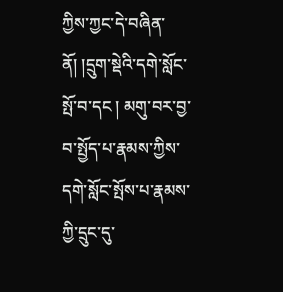ཀྱིས་ཀྱང་དེ་བཞིན་ནོ། །དྲུག་སྡེའི་དགེ་སློང་སྤོ་བ་དང ། མགུ་བར་བྱ་བ་སྤྱོད་པ་རྣམས་ཀྱིས་དགེ་སློང་སྤོས་པ་རྣམས་ཀྱི་དྲུང་དུ་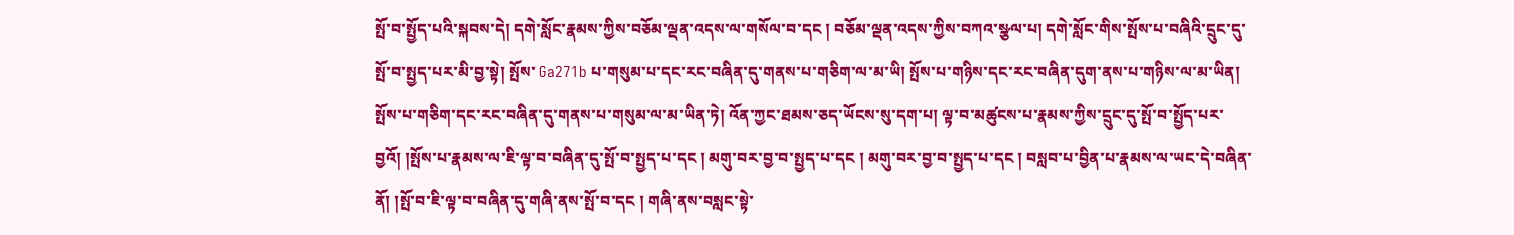སྤོ་བ་སྤྱོད་པའི་སྐབས་དེ། དགེ་སློང་རྣམས་ཀྱིས་བཅོམ་ལྡན་འདས་ལ་གསོལ་བ་དང ། བཅོམ་ལྡན་འདས་ཀྱིས་བཀའ་སྩལ་པ། དགེ་སློང་གིས་སྤོས་པ་བཞིའི་དྲུང་དུ་སྤོ་བ་སྤྱད་པར་མི་བྱ་སྟེ། སྤོས་ Ga271b པ་གསུམ་པ་དང་རང་བཞིན་དུ་གནས་པ་གཅིག་ལ་མ་ཡི། སྤོས་པ་གཉིས་དང་རང་བཞིན་དུག་ནས་པ་གཉིས་ལ་མ་ཡིན། སྤོས་པ་གཅིག་དང་རང་བཞིན་དུ་གནས་པ་གསུམ་ལ་མ་ཡིན་ཏེ། འོན་ཀྱང་ཐམས་ཅད་ཡོངས་སུ་དག་པ། ལྟ་བ་མཚུངས་པ་རྣམས་ཀྱིས་དྲུང་དུ་སྤོ་བ་སྤྱོད་པར་བྱའོ། །སྤོས་པ་རྣམས་ལ་ཇི་ལྟ་བ་བཞིན་དུ་སྤོ་བ་སྤྱད་པ་དང ། མགུ་བར་བྱ་བ་སྤྱད་པ་དང ། མགུ་བར་བྱ་བ་སྤྱད་པ་དང ། བསླབ་པ་བྱིན་པ་རྣམས་ལ་ཡང་དེ་བཞིན་ནོ། །སྤོ་བ་ཇི་ལྟ་བ་བཞིན་དུ་གཞི་ནས་སྤོ་བ་དང ། གཞི་ནས་བསླང་སྟེ་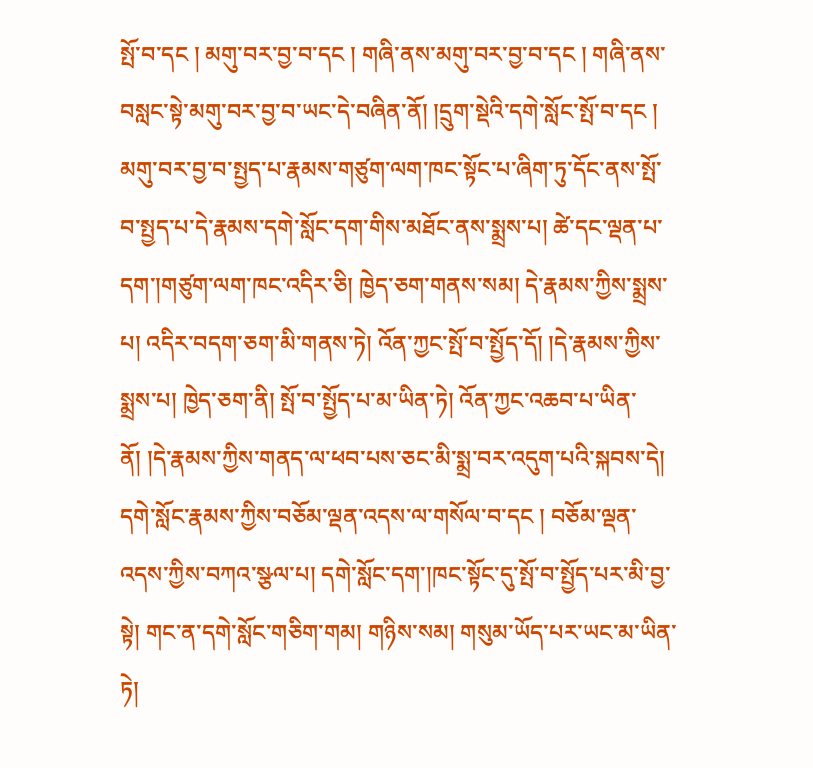སྤོ་བ་དང ། མགུ་བར་བྱ་བ་དང ། གཞི་ནས་མགུ་བར་བྱ་བ་དང ། གཞི་ནས་བསླང་སྟེ་མགུ་བར་བྱ་བ་ཡང་དེ་བཞིན་ནོ། །དྲུག་སྡེའི་དགེ་སློང་སྤོ་བ་དང ། མགུ་བར་བྱ་བ་སྤྱད་པ་རྣམས་གཙུག་ལག་ཁང་སྟོང་པ་ཞིག་ཏུ་དོང་ནས་སྤོ་བ་སྤྱད་པ་དེ་རྣམས་དགེ་སློང་དག་གིས་མཐོང་ནས་སྨྲས་པ། ཚེ་དང་ལྡན་པ་དག་།གཙུག་ལག་ཁང་འདིར་ཅི། ཁྱེད་ཅག་གནས་སམ། དེ་རྣམས་ཀྱིས་སྨྲས་པ། འདིར་བདག་ཅག་མི་གནས་ཏེ། འོན་ཀྱང་སྤོ་བ་སྤྱོད་དོ། །དེ་རྣམས་ཀྱིས་སྨྲས་པ། ཁྱེད་ཅག་ནི། སྤོ་བ་སྤྱོད་པ་མ་ཡིན་ཏེ། འོན་ཀྱང་འཆབ་པ་ཡིན་ནོ། །དེ་རྣམས་ཀྱིས་གནད་ལ་ཕབ་པས་ཅང་མི་སྨྲ་བར་འདུག་པའི་སྐབས་དེ། དགེ་སློང་རྣམས་ཀྱིས་བཅོམ་ལྡན་འདས་ལ་གསོལ་བ་དང ། བཅོམ་ལྡན་འདས་ཀྱིས་བཀའ་སྩལ་པ། དགེ་སློང་དག་།ཁང་སྟོང་དུ་སྤོ་བ་སྤྱོད་པར་མི་བྱ་སྟེ། གང་ན་དགེ་སློང་གཅིག་གམ། གཉིས་སམ། གསུམ་ཡོད་པར་ཡང་མ་ཡིན་ཏེ།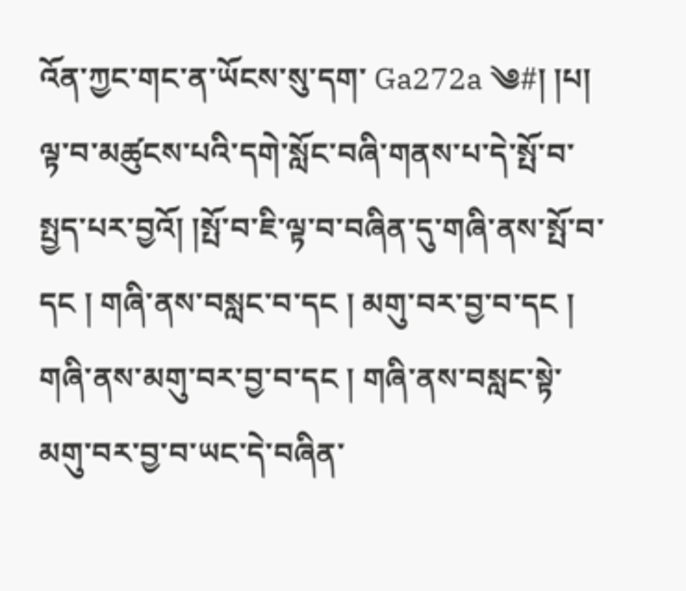འོན་ཀྱང་གང་ན་ཡོངས་སུ་དག་ Ga272a ༄#། །པ། ལྟ་བ་མཚུངས་པའི་དགེ་སློང་བཞི་གནས་པ་དེ་སྤོ་བ་སྤྱད་པར་བྱའོ། །སྤོ་བ་ཇི་ལྟ་བ་བཞིན་དུ་གཞི་ནས་སྤོ་བ་དང ། གཞི་ནས་བསླང་བ་དང ། མགུ་བར་བྱ་བ་དང ། གཞི་ནས་མགུ་བར་བྱ་བ་དང ། གཞི་ནས་བསླང་སྟེ་མགུ་བར་བྱ་བ་ཡང་དེ་བཞིན་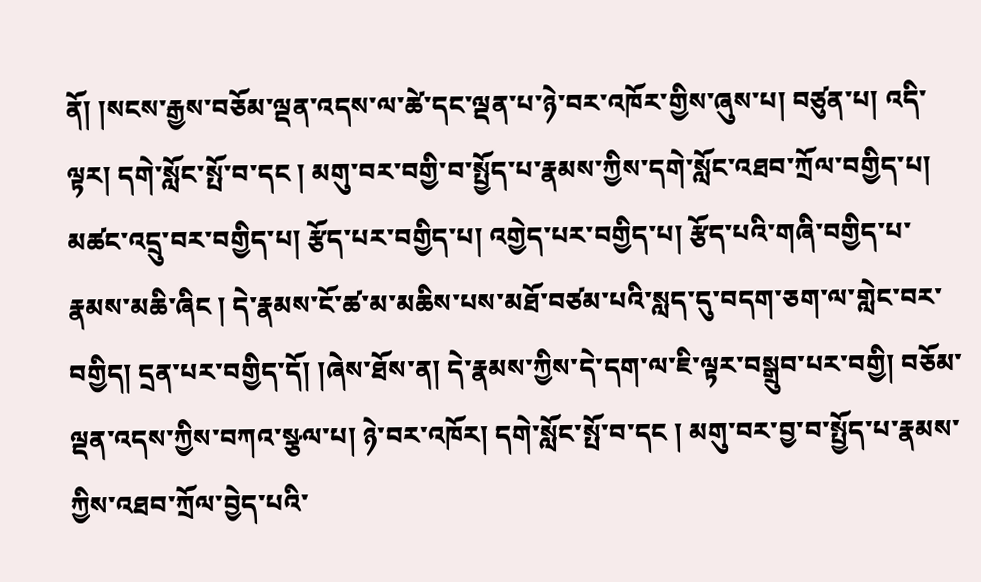ནོ། །སངས་རྒྱས་བཅོམ་ལྡན་འདས་ལ་ཚེ་དང་ལྡན་པ་ཉེ་བར་འཁོར་གྱིས་ཞུས་པ། བཙུན་པ། འདི་ལྟར། དགེ་སློང་སྤོ་བ་དང ། མགུ་བར་བགྱི་བ་སྤྱོད་པ་རྣམས་ཀྱིས་དགེ་སློང་འཐབ་ཀྲོལ་བགྱིད་པ། མཚང་འདྲུ་བར་བགྱིད་པ། རྩོད་པར་བགྱིད་པ། འགྱེད་པར་བགྱིད་པ། རྩོད་པའི་གཞི་བགྱིད་པ་རྣམས་མཆི་ཞིང ། དེ་རྣམས་ངོ་ཚ་མ་མཆིས་པས་མཐོ་བཙམ་པའི་སླད་དུ་བདག་ཅག་ལ་གླེང་བར་བགྱིད། དྲན་པར་བགྱིད་དོ། །ཞེས་ཐོས་ན། དེ་རྣམས་ཀྱིས་དེ་དག་ལ་ཇི་ལྟར་བསྒྲུབ་པར་བགྱི། བཅོམ་ལྡན་འདས་ཀྱིས་བཀའ་སྩལ་པ། ཉེ་བར་འཁོར། དགེ་སློང་སྤོ་བ་དང ། མགུ་བར་བྱ་བ་སྤྱོད་པ་རྣམས་ཀྱིས་འཐབ་ཀྲོལ་བྱེད་པའི་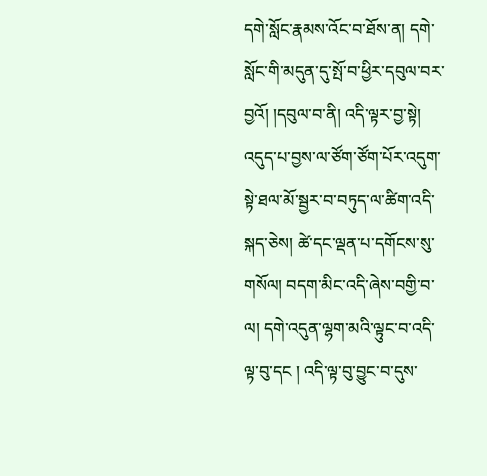དགེ་སློང་རྣམས་འོང་བ་ཐོས་ན། དགེ་སློང་གི་མདུན་དུ་སྤོ་བ་ཕྱིར་དབུལ་བར་བྱའོ། །དབུལ་བ་ནི། འདི་ལྟར་བྱ་སྟེ། འདུད་པ་བྱས་ལ་ཙོག་ཙོག་པོར་འདུག་སྟེ་ཐལ་མོ་སྦྱར་བ་བཏུད་ལ་ཚིག་འདི་སྐད་ཅེས། ཚེ་དང་ལྡན་པ་དགོངས་སུ་གསོལ། བདག་མིང་འདི་ཞེས་བགྱི་བ་ལ། དགེ་འདུན་ལྷག་མའི་ལྟུང་བ་འདི་ལྟ་བུ་དང ། འདི་ལྟ་བུ་བྱུང་བ་དུས་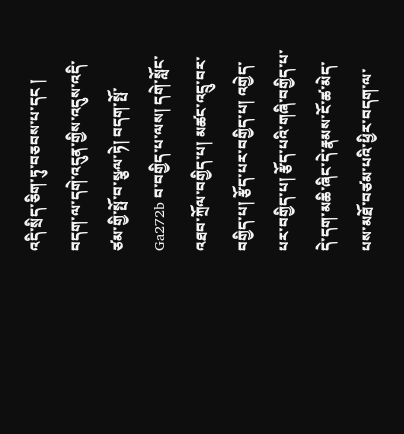འདི་སྲིད་ཅིག་ཏུ་བཅབས་པ་དང ། བདག་ལ་དགེ་འདུན་གྱིས་འདུས་འདི་ཙམ་གྱི་སྤོ་བ་སྩལ་ཏེ། བདག་སྤོ་ Ga272b བ་བགྱིད་པ་ལས། དགེ་སློང་འཐབ་ཀྲོལ་བགྱིད་པ། མཚང་འདྲུ་བར་བགྱིད་པ། རྩོད་པར་བགྱིད་པ། འགྱེད་པར་བགྱིད་པ། རྩོད་པའི་གཞི་བགྱིད་པ་དེ་དག་མཆི་ཞིང་དེ་རྣམས་ངོ་ཚ་མེད་པས་མཐོ་བཙམ་པའི་ཕྱིར་བདག་ལ་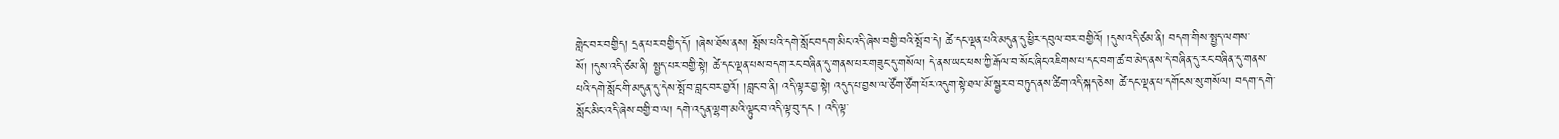གླེང་བར་བགྱིད། དྲན་པར་བགྱིད་དོ། །ཞེས་ཐོས་ནས། སྤོས་པའི་དགེ་སློང་བདག་མིང་འདི་ཞེས་བགྱི་བའི་སྤོ་བ་དེ། ཚེ་དང་ལྡན་པའི་མདུན་དུ་ཕྱིར་དབུལ་བར་བགྱིའོ། །དུས་འདི་ཙམ་ནི། བདག་གིས་སྤྱད་ལགས་སོ། །དུས་འདི་ཙམ་ནི། སྤྱད་པར་བགྱི་སྟེ། ཚེ་དང་ལྡན་པས་བདག་རང་བཞིན་དུ་གནས་པར་གཟུང་དུ་གསོལ། དེ་ནས་ཡང་ཕས་ཀྱི་རྒོལ་བ་སོང་ཞིང་འཇིགས་པ་དང་བག་ཚ་བ་མེད་ནས་དེ་བཞིན་དུ་རང་བཞིན་དུ་གནས་པའི་དགེ་སློང་གི་མདུན་དུ་དེས་སྤོ་བ་བླང་བར་བྱའོ། །བླང་བ་ནི། འདི་ལྟར་བྱ་སྟེ། འདུད་པ་བྱས་ལ་ཙོག་ཙོག་པོར་འདུག་སྟེ་ཐལ་མོ་སྦྱར་བ་བཏུད་ནས་ཚིག་འདི་སྐད་ཅེས། ཚེ་དང་ལྡན་པ་དགོངས་སུ་གསོལ། བདག་དགེ་སློང་མིང་འདི་ཞེས་བགྱི་བ་ལ། དགེ་འདུན་ལྷག་མའི་ལྟུང་བ་འདི་ལྟ་བུ་དང ། འདི་ལྟ་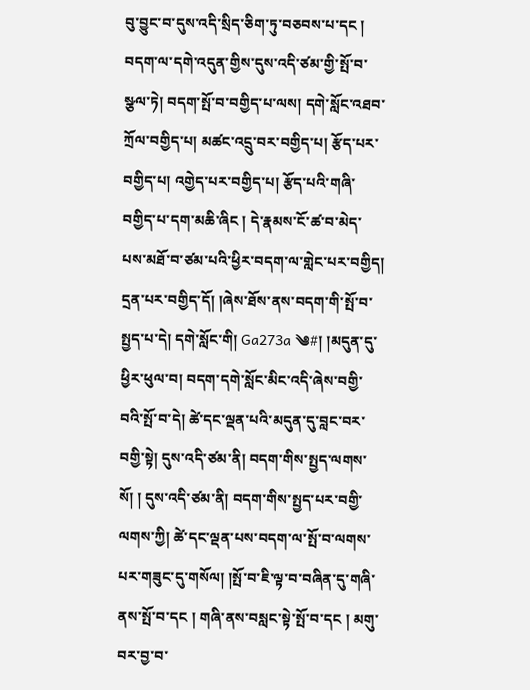བུ་བྱུང་བ་དུས་འདི་སྲིད་ཅིག་ཏུ་བཅབས་པ་དང ། བདག་ལ་དགེ་འདུན་གྱིས་དུས་འདི་ཙམ་གྱི་སྤོ་བ་སྩལ་ཏེ། བདག་སྤོ་བ་བགྱིད་པ་ལས། དགེ་སློང་འཐབ་ཀྲོལ་བགྱིད་པ། མཚང་འདྲུ་བར་བགྱིད་པ། རྩོད་པར་བགྱིད་པ། འགྱེད་པར་བགྱིད་པ། རྩོད་པའི་གཞི་བགྱིད་པ་དག་མཆི་ཞིང ། དེ་རྣམས་ངོ་ཚ་བ་མེད་པས་མཐོ་བ་ཙམ་པའི་ཕྱིར་བདག་ལ་གླེང་པར་བགྱིད། དྲན་པར་བགྱིད་དོ། །ཞེས་ཐོས་ནས་བདག་གི་སྤོ་བ་སྤྱད་པ་དེ། དགེ་སློང་གི། Ga273a ༄#། །མདུན་དུ་ཕྱིར་ཕུལ་བ། བདག་དགེ་སློང་མིང་འདི་ཞེས་བགྱི་བའི་སྤོ་བ་དེ། ཚེ་དང་ལྡན་པའི་མདུན་དུ་བླང་བར་བགྱི་སྟེ། དུས་འདི་ཙམ་ནི། བདག་གིས་སྤྱད་ལགས་སོ། ། དུས་འདི་ཙམ་ནི། བདག་གིས་སྤྱད་པར་བགྱི་ལགས་ཀྱི། ཚེ་དང་ལྡན་པས་བདག་ལ་སྤོ་བ་ལགས་པར་གཟུང་དུ་གསོལ། །སྤོ་བ་ཇི་ལྟ་བ་བཞིན་དུ་གཞི་ནས་སྤོ་བ་དང ། གཞི་ནས་བསླང་སྟེ་སྤོ་བ་དང ། མགུ་བར་བྱ་བ་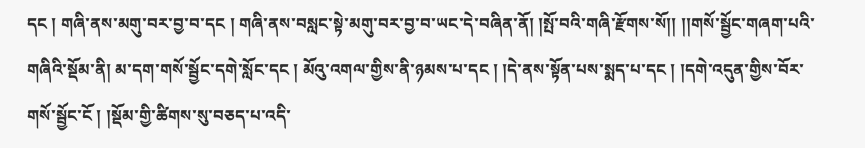དང ། གཞི་ནས་མགུ་བར་བྱ་བ་དང ། གཞི་ནས་བསླང་སྟེ་མགུ་བར་བྱ་བ་ཡང་དེ་བཞིན་ནོ། །སྤོ་བའི་གཞི་རྫོགས་སོ།། །།གསོ་སྦྱོང་གཞག་པའི་གཞིའི་སྡོམ་ནི། མ་དག་གསོ་སྦྱོང་དགེ་སློང་དང ། མོའུ་འགལ་གྱིས་ནི་ཉམས་པ་དང ། །དེ་ནས་སྟོན་པས་སྨད་པ་དང ། །དགེ་འདུན་གྱིས་བོར་གསོ་སྦྱོང་ངོ ། །སྡོམ་གྱི་ཚིགས་སུ་བཅད་པ་འདི་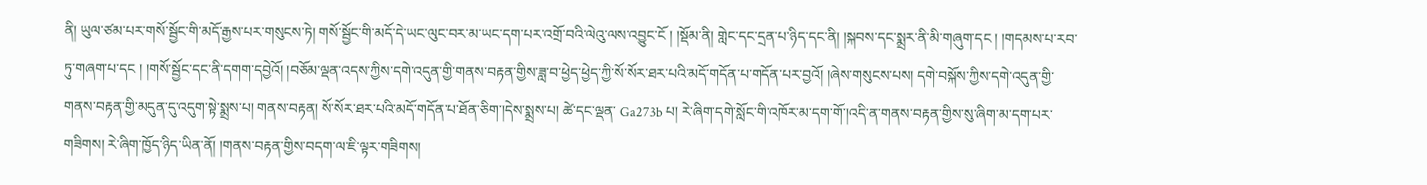ནི། ཡུལ་ཙམ་པར་གསོ་སྦྱོང་གི་མདོ་རྒྱས་པར་གསུངས་ཏེ། གསོ་སྦྱོང་གི་མདོ་དེ་ཡང་ལུང་བར་མ་ཡང་དག་པར་འགྲོ་བའི་ལེའུ་ལས་འབྱུང་ངོ ། །སྡོམ་ནི། གླེང་དང་དྲན་པ་ཉིད་དང་ནི། །སྐབས་དང་སྨྲར་ནི་མི་གཞུག་དང ། །གདམས་པ་རབ་ཏུ་གཞག་པ་དང ། །གསོ་སྦྱོང་དང་ནི་དགག་དབྱེའོ། །བཅོམ་ལྡན་འདས་ཀྱིས་དགེ་འདུན་གྱི་གནས་བརྟན་གྱིས་ཟླ་བ་ཕྱེད་ཕྱེད་ཀྱི་སོ་སོར་ཐར་པའི་མདོ་གདོན་པ་གདོན་པར་བྱའོ། །ཞེས་གསུངས་པས། དགེ་བསྐོས་ཀྱིས་དགེ་འདུན་གྱི་གནས་བརྟན་གྱི་མདུན་དུ་འདུག་སྟེ་སྨྲས་པ། གནས་བརྟན། སོ་སོར་ཐར་པའི་མདོ་གདོན་པ་ཐོན་ཅིག་།དེས་སྨྲས་པ། ཚེ་དང་ལྡན་ Ga273b པ། རེ་ཞིག་དགེ་སློང་གི་འཁོར་མ་དག་གོ་།འདི་ན་གནས་བརྟན་གྱིས་སུ་ཞིག་མ་དག་པར་གཟིགས། རེ་ཞིག་ཁྱོད་ཉིད་ཡིན་ནོ། །གནས་བརྟན་གྱིས་བདག་ལ་ཇི་ལྟར་གཟིགས།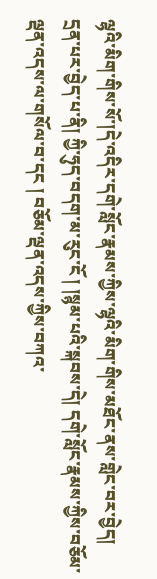ལྷའི་མིག་གིས་སོ་།དེ་འདིར་དགེ་སློང་རྣམས་ཀྱིས་ལྷའི་མིག་གིས་མཐོང་ནས་གླེང་བར་བྱེད། དྲན་པར་བྱེད་པ་ནི། ཀྱི་ཧུད་བདག་མ་རུང་ངོ ། །སྙམ་པའི་སྐབས་དེ། དགེ་སློང་རྣམས་ཀྱིས་བཅོམ་ལྡན་འདས་ལ་གསོལ་བ་དང ། བཅོམ་ལྡན་འདས་ཀྱིས་བཀའ་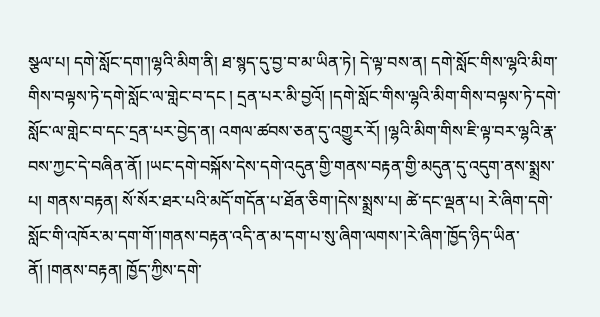སྩལ་པ། དགེ་སློང་དག་།ལྷའི་མིག་ནི། ཐ་སྙད་དུ་བྱ་བ་མ་ཡིན་ཏེ། དེ་ལྟ་བས་ན། དགེ་སློང་གིས་ལྷའི་མིག་གིས་བལྟས་ཏེ་དགེ་སློང་ལ་གླེང་བ་དང ། དྲན་པར་མི་བྱའོ། །དགེ་སློང་གིས་ལྷའི་མིག་གིས་བལྟས་ཏེ་དགེ་སློང་ལ་གླེང་བ་དང་དྲན་པར་བྱེད་ན། འགལ་ཚབས་ཅན་དུ་འགྱུར་རོ། །ལྷའི་མིག་གིས་ཇི་ལྟ་བར་ལྷའི་རྣ་བས་ཀྱང་དེ་བཞིན་ནོ། །ཡང་དགེ་བསྐོས་དེས་དགེ་འདུན་གྱི་གནས་བརྟན་གྱི་མདུན་དུ་འདུག་ནས་སྨྲས་པ། གནས་བརྟན། སོ་སོར་ཐར་པའི་མདོ་གདོན་པ་ཐོན་ཅིག་།དེས་སྨྲས་པ། ཚེ་དང་ལྡན་པ། རེ་ཞིག་དགེ་སློང་གི་འཁོར་མ་དག་གོ་།གནས་བརྟན་འདི་ན་མ་དག་པ་སུ་ཞིག་ལགས་།རེ་ཞིག་ཁྱོད་ཉིད་ཡིན་ནོ། །གནས་བརྟན། ཁྱོད་ཀྱིས་དགེ་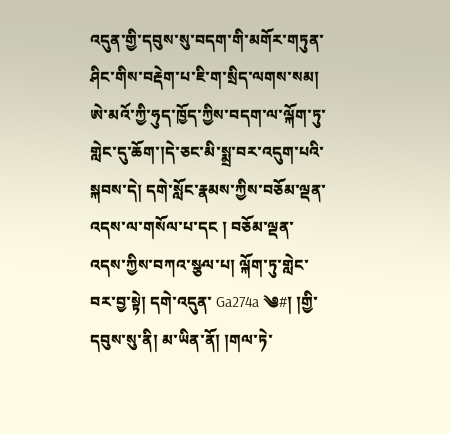འདུན་གྱི་དབུས་སུ་བདག་གི་མགོར་གཏུན་ཤིང་གིས་བརྡེག་པ་ཇི་ག་སྲིད་ལགས་སམ། ཨེ་མའོ་ཀྱི་ཧུད་ཁྱོད་ཀྱིས་བདག་ལ་ལྐོག་ཏུ་གླེང་དུ་ཆོག་།དེ་ཅང་མི་སྨྲ་བར་འདུག་པའི་སྐབས་དེ། དགེ་སློང་རྣམས་ཀྱིས་བཅོམ་ལྡན་འདས་ལ་གསོལ་པ་དང ། བཅོམ་ལྡན་འདས་ཀྱིས་བཀའ་སྩལ་པ། ལྐོག་ཏུ་གླེང་བར་བྱ་སྟེ། དགེ་འདུན་ Ga274a ༄#། །གྱི་དབུས་སུ་ནི། མ་ཡིན་ནོ། །གལ་ཏེ་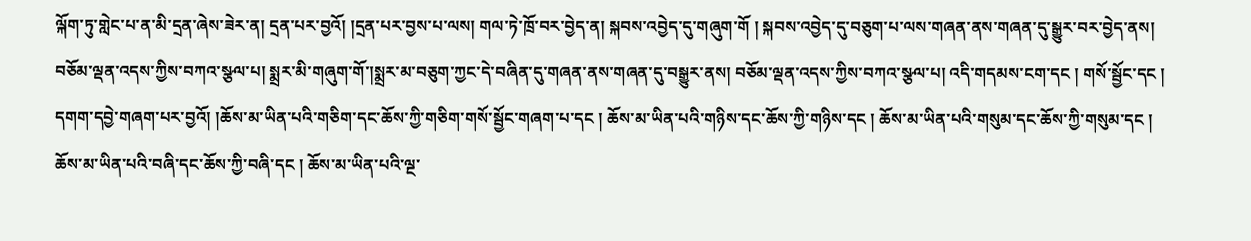ལྐོག་ཏུ་གླེང་པ་ན་མི་དྲན་ཞེས་ཟེར་ན། དྲན་པར་བྱའོ། །དྲན་པར་བྱས་པ་ལས། གལ་ཏེ་ཁྲོ་བར་བྱེད་ན། སྐབས་འབྱེད་དུ་གཞུག་གོ ། སྐབས་འབྱེད་དུ་བཅུག་པ་ལས་གཞན་ནས་གཞན་དུ་སྒྱུར་བར་བྱེད་ནས། བཅོམ་ལྡན་འདས་ཀྱིས་བཀའ་སྩལ་པ། སྨྲར་མི་གཞུག་གོ་།སྨྲར་མ་བཅུག་ཀྱང་དེ་བཞིན་དུ་གཞན་ནས་གཞན་དུ་བསྒྱུར་ནས། བཅོམ་ལྡན་འདས་ཀྱིས་བཀའ་སྩལ་པ། འདི་གདམས་ངག་དང ། གསོ་སྦྱོང་དང ། དགག་དབྱེ་གཞག་པར་བྱའོ། །ཆོས་མ་ཡིན་པའི་གཅིག་དང་ཆོས་ཀྱི་གཅིག་གསོ་སྦྱོང་གཞག་པ་དང ། ཆོས་མ་ཡིན་པའི་གཉིས་དང་ཆོས་ཀྱི་གཉིས་དང ། ཆོས་མ་ཡིན་པའི་གསུམ་དང་ཆོས་ཀྱི་གསུམ་དང ། ཆོས་མ་ཡིན་པའི་བཞི་དང་ཆོས་ཀྱི་བཞི་དང ། ཆོས་མ་ཡིན་པའི་ལྔ་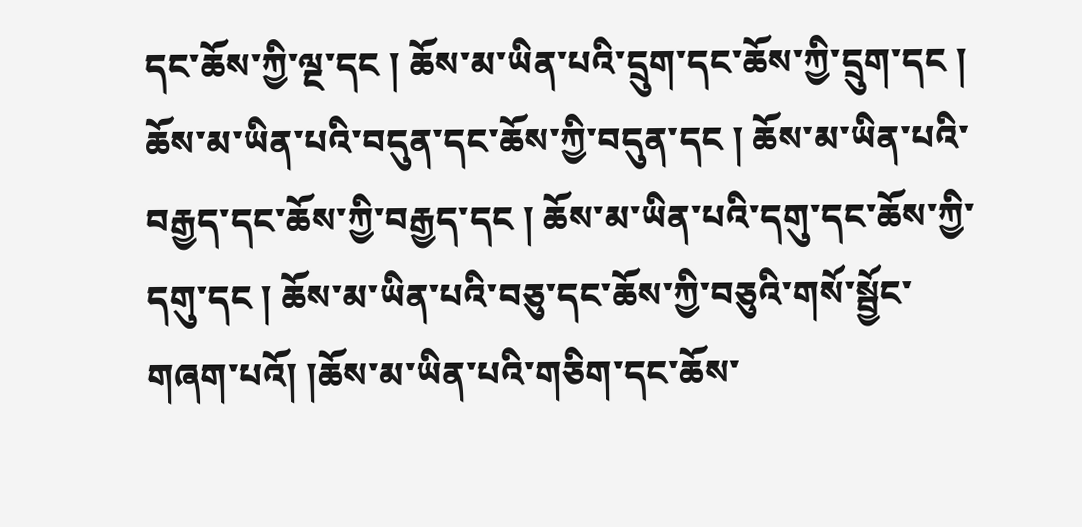དང་ཆོས་ཀྱི་ལྔ་དང ། ཆོས་མ་ཡིན་པའི་དྲུག་དང་ཆོས་ཀྱི་དྲུག་དང ། ཆོས་མ་ཡིན་པའི་བདུན་དང་ཆོས་ཀྱི་བདུན་དང ། ཆོས་མ་ཡིན་པའི་བརྒྱད་དང་ཆོས་ཀྱི་བརྒྱད་དང ། ཆོས་མ་ཡིན་པའི་དགུ་དང་ཆོས་ཀྱི་དགུ་དང ། ཆོས་མ་ཡིན་པའི་བཅུ་དང་ཆོས་ཀྱི་བཅུའི་གསོ་སྦྱོང་གཞག་པའོ། །ཆོས་མ་ཡིན་པའི་གཅིག་དང་ཆོས་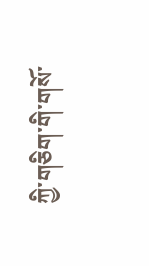ཀྱི་གཅིག་གི་གསོ་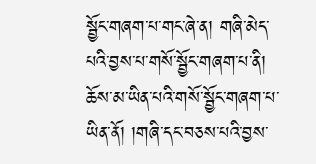སྦྱོང་གཞག་པ་གང་ཞེ་ན། གཞི་མེད་པའི་བྱས་པ་གསོ་སྦྱོང་གཞག་པ་ནི། ཆོས་མ་ཡིན་པའི་གསོ་སྦྱོང་གཞག་པ་ཡིན་ནོ། །གཞི་དང་བཅས་པའི་བྱས་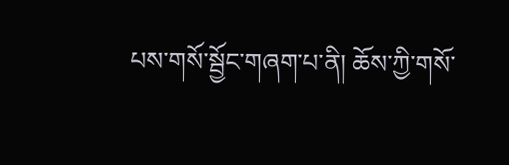པས་གསོ་སྦྱོང་གཞག་པ་ནི། ཆོས་ཀྱི་གསོ་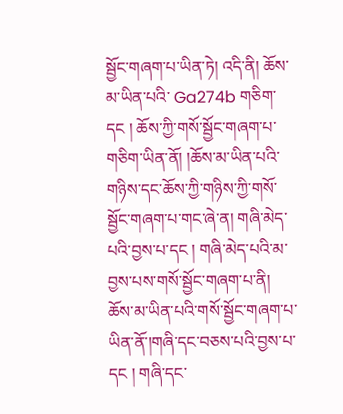སྦྱོང་གཞག་པ་ཡིན་ཏེ། འདི་ནི། ཆོས་མ་ཡིན་པའི་ Ga274b གཅིག་དང ། ཆོས་ཀྱི་གསོ་སྦྱོང་གཞག་པ་གཅིག་ཡིན་ནོ། །ཆོས་མ་ཡིན་པའི་གཉིས་དང་ཆོས་ཀྱི་གཉིས་ཀྱི་གསོ་སྦྱོང་གཞག་པ་གང་ཞེ་ན། གཞི་མེད་པའི་བྱས་པ་དང ། གཞི་མེད་པའི་མ་བྱས་པས་གསོ་སྦྱོང་གཞག་པ་ནི། ཆོས་མ་ཡིན་པའི་གསོ་སྦྱོང་གཞག་པ་ཡིན་ནོ་།གཞི་དང་བཅས་པའི་བྱས་པ་དང ། གཞི་དང་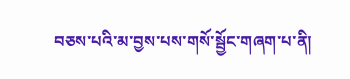བཅས་པའི་མ་བྱས་པས་གསོ་སྦྱོང་གཞག་པ་ནི།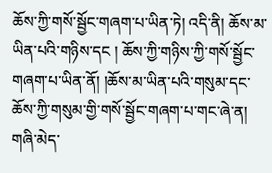ཆོས་ཀྱི་གསོ་སྦྱོང་གཞག་པ་ཡིན་ཏེ། འདི་ནི། ཆོས་མ་ཡིན་པའི་གཉིས་དང ། ཆོས་ཀྱི་གཉིས་ཀྱི་གསོ་སྦྱོང་གཞག་པ་ཡིན་ནོ། །ཆོས་མ་ཡིན་པའི་གསུམ་དང་ཆོས་ཀྱི་གསུམ་གྱི་གསོ་སྦྱོང་གཞག་པ་གང་ཞེ་ན། གཞི་མེད་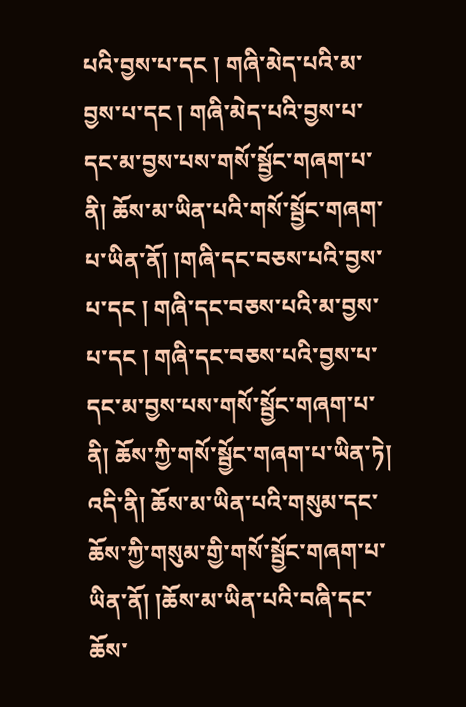པའི་བྱས་པ་དང ། གཞི་མེད་པའི་མ་བྱས་པ་དང ། གཞི་མེད་པའི་བྱས་པ་དང་མ་བྱས་པས་གསོ་སྦྱོང་གཞག་པ་ནི། ཆོས་མ་ཡིན་པའི་གསོ་སྦྱོང་གཞག་པ་ཡིན་ནོ། །གཞི་དང་བཅས་པའི་བྱས་པ་དང ། གཞི་དང་བཅས་པའི་མ་བྱས་པ་དང ། གཞི་དང་བཅས་པའི་བྱས་པ་དང་མ་བྱས་པས་གསོ་སྦྱོང་གཞག་པ་ནི། ཆོས་ཀྱི་གསོ་སྦྱོང་གཞག་པ་ཡིན་ཏེ། འདི་ནི། ཆོས་མ་ཡིན་པའི་གསུམ་དང་ཆོས་ཀྱི་གསུམ་གྱི་གསོ་སྦྱོང་གཞག་པ་ཡིན་ནོ། །ཆོས་མ་ཡིན་པའི་བཞི་དང་ཆོས་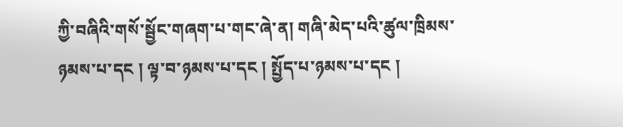ཀྱི་བཞིའི་གསོ་སྦྱོང་གཞག་པ་གང་ཞེ་ན། གཞི་མེད་པའི་ཚུལ་ཁྲིམས་ཉམས་པ་དང ། ལྟ་བ་ཉམས་པ་དང ། སྤྱོད་པ་ཉམས་པ་དང །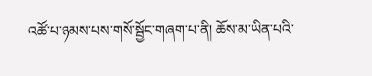འཚོ་པ་ཉམས་པས་གསོ་སྦྱོང་གཞག་པ་ནི། ཆོས་མ་ཡིན་པའི་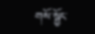གསོ་སྦྱོང་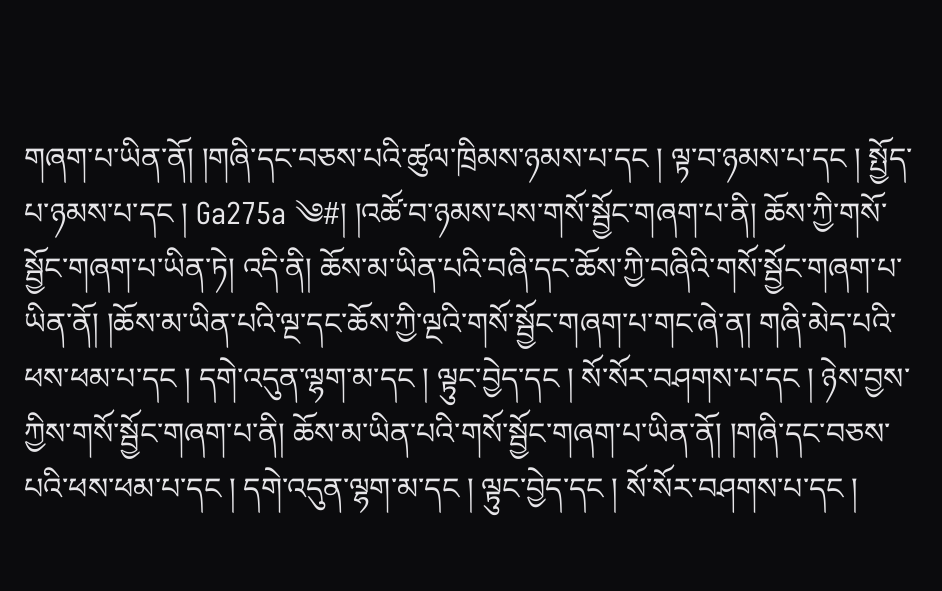གཞག་པ་ཡིན་ནོ། །གཞི་དང་བཅས་པའི་ཚུལ་ཁྲིམས་ཉམས་པ་དང ། ལྟ་བ་ཉམས་པ་དང ། སྤྱོད་པ་ཉམས་པ་དང ། Ga275a ༄#། །འཚོ་བ་ཉམས་པས་གསོ་སྦྱོང་གཞག་པ་ནི། ཆོས་ཀྱི་གསོ་སྦྱོང་གཞག་པ་ཡིན་ཏེ། འདི་ནི། ཆོས་མ་ཡིན་པའི་བཞི་དང་ཆོས་ཀྱི་བཞིའི་གསོ་སྦྱོང་གཞག་པ་ཡིན་ནོ། །ཆོས་མ་ཡིན་པའི་ལྔ་དང་ཆོས་ཀྱི་ལྔའི་གསོ་སྦྱོང་གཞག་པ་གང་ཞེ་ན། གཞི་མེད་པའི་ཕས་ཕམ་པ་དང ། དགེ་འདུན་ལྷག་མ་དང ། ལྟུང་བྱེད་དང ། སོ་སོར་བཤགས་པ་དང ། ཉེས་བྱས་ཀྱིས་གསོ་སྦྱོང་གཞག་པ་ནི། ཆོས་མ་ཡིན་པའི་གསོ་སྦྱོང་གཞག་པ་ཡིན་ནོ། །གཞི་དང་བཅས་པའི་ཕས་ཕམ་པ་དང ། དགེ་འདུན་ལྷག་མ་དང ། ལྟུང་བྱེད་དང ། སོ་སོར་བཤགས་པ་དང །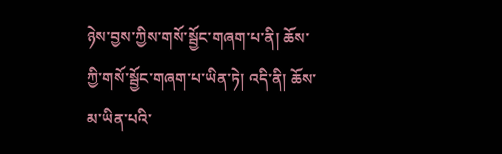ཉེས་བྱས་ཀྱིས་གསོ་སྦྱོང་གཞག་པ་ནི། ཆོས་ཀྱི་གསོ་སྦྱོང་གཞག་པ་ཡིན་ཏེ། འདི་ནི། ཆོས་མ་ཡིན་པའི་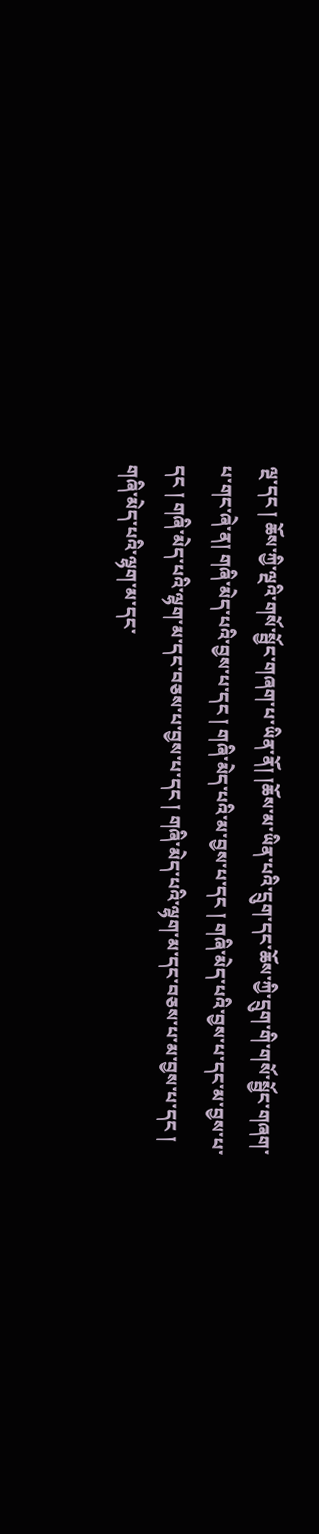ལྔ་དང ། ཆོས་ཀྱི་ལྔའི་གསོ་སྦྱོང་གཞག་པ་ཡིན་ནོ། །ཆོས་མ་ཡིན་པའི་དྲུག་དང་ཆོས་ཀྱི་དྲུག་གི་གསོ་སྦྱོང་གཞག་པ་གང་ཞེ་ན། གཞི་མེད་པའི་བྱས་པ་དང ། གཞི་མེད་པའི་མ་བྱས་པ་དང ། གཞི་མེད་པའི་བྱས་པ་དང་མ་བྱས་པ་དང ། གཞི་མེད་པའི་ལྷག་མ་དང་བཅས་པ་བྱས་པ་དང ། གཞི་མེད་པའི་ལྷག་མ་དང་བཅས་པ་མ་བྱས་པ་དང ། གཞི་མེད་པའི་ལྷག་མ་དང་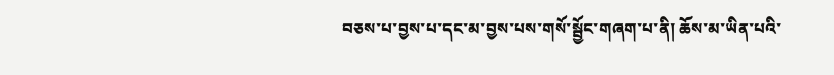བཅས་པ་བྱས་པ་དང་མ་བྱས་པས་གསོ་སྦྱོང་གཞག་པ་ནི། ཆོས་མ་ཡིན་པའི་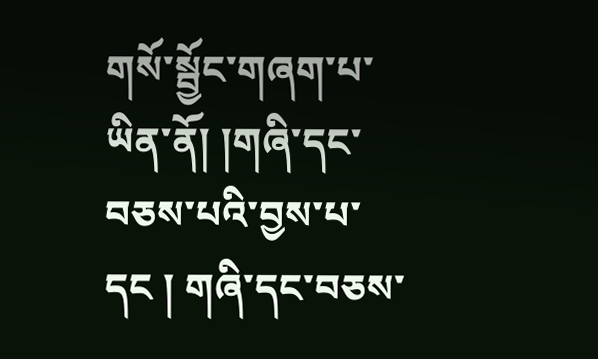གསོ་སྦྱོང་གཞག་པ་ཡིན་ནོ། །གཞི་དང་བཅས་པའི་བྱས་པ་དང ། གཞི་དང་བཅས་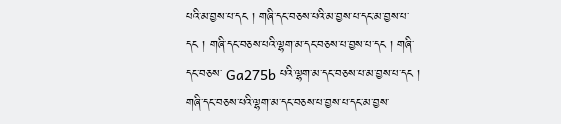པའི་མ་བྱས་པ་དང ། གཞི་དང་བཅས་པའི་མ་བྱས་པ་དང་མ་བྱས་པ་དང ། གཞི་དང་བཅས་པའི་ལྷག་མ་དང་བཅས་པ་བྱས་པ་དང ། གཞི་དང་བཅས་ Ga275b པའི་ལྷག་མ་དང་བཅས་པ་མ་བྱས་པ་དང ། གཞི་དང་བཅས་པའི་ལྷག་མ་དང་བཅས་པ་བྱས་པ་དང་མ་བྱས་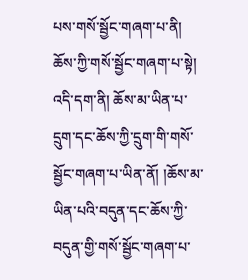པས་གསོ་སྦྱོང་གཞག་པ་ནི། ཆོས་ཀྱི་གསོ་སྦྱོང་གཞག་པ་སྟེ། འདི་དག་ནི། ཆོས་མ་ཡིན་པ་དྲུག་དང་ཆོས་ཀྱི་དྲུག་གི་གསོ་སྦྱོང་གཞག་པ་ཡིན་ནོ། །ཆོས་མ་ཡིན་པའི་བདུན་དང་ཆོས་ཀྱི་བདུན་གྱི་གསོ་སྦྱོང་གཞག་པ་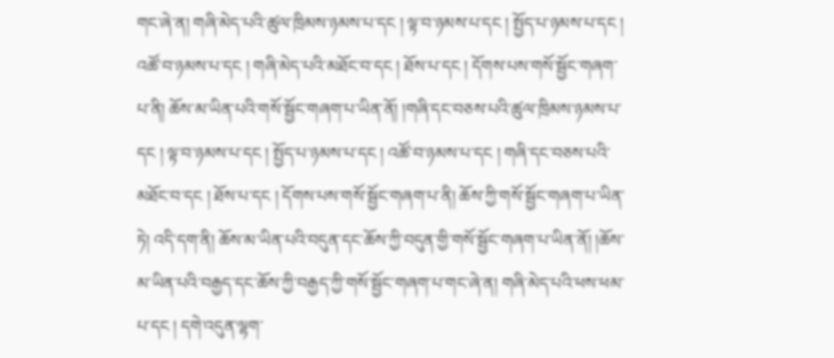གང་ཞེ་ན། གཞི་མེད་པའི་ཚུལ་ཁྲིམས་ཉམས་པ་དང ། ལྟ་བ་ཉམས་པ་དང ། སྤྱོད་པ་ཉམས་པ་དང ། འཚོ་བ་ཉམས་པ་དང ། གཞི་མེད་པའི་མཐོང་བ་དང ། ཐོས་པ་དང ། དོགས་པས་གསོ་སྦྱོང་གཞག་པ་ནི། ཆོས་མ་ཡིན་པའི་གསོ་སྦྱོང་གཞག་པ་ཡིན་ནོ། །གཞི་དང་བཅས་པའི་ཚུལ་ཁྲིམས་ཉམས་པ་དང ། ལྟ་བ་ཉམས་པ་དང ། སྤྱོད་པ་ཉམས་པ་དང ། འཚོ་བ་ཉམས་པ་དང ། གཞི་དང་བཅས་པའི་མཐོང་བ་དང ། ཐོས་པ་དང ། དོགས་པས་གསོ་སྦྱོང་གཞག་པ་ནི། ཆོས་ཀྱི་གསོ་སྦྱོང་གཞག་པ་ཡིན་ཏེ། འདི་དག་ནི། ཆོས་མ་ཡིན་པའི་བདུན་དང་ཆོས་ཀྱི་བདུན་གྱི་གསོ་སྦྱོང་གཞག་པ་ཡིན་ནོ། །ཆོས་མ་ཡིན་པའི་བརྒྱད་དང་ཆོས་ཀྱི་བརྒྱད་ཀྱི་གསོ་སྦྱོང་གཞག་པ་གང་ཞེ་ན། གཞི་མེད་པའི་ཕས་ཕམ་པ་དང ། དགེ་འདུན་ལྷག་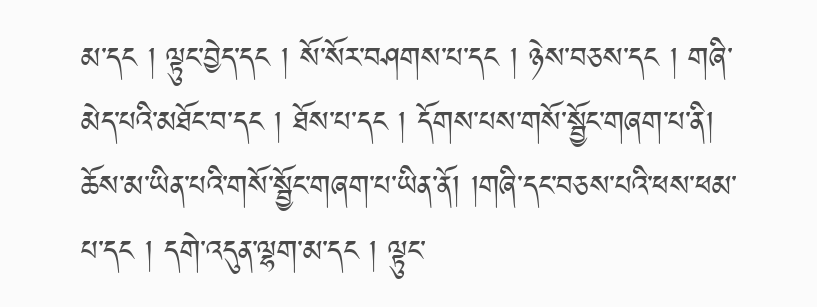མ་དང ། ལྟུང་བྱེད་དང ། སོ་སོར་བཤགས་པ་དང ། ཉེས་བཅས་དང ། གཞི་མེད་པའི་མཐོང་བ་དང ། ཐོས་པ་དང ། དོགས་པས་གསོ་སྦྱོང་གཞག་པ་ནི། ཆོས་མ་ཡིན་པའི་གསོ་སྦྱོང་གཞག་པ་ཡིན་ནོ། །གཞི་དང་བཅས་པའི་ཕས་ཕམ་པ་དང ། དགེ་འདུན་ལྷག་མ་དང ། ལྟུང་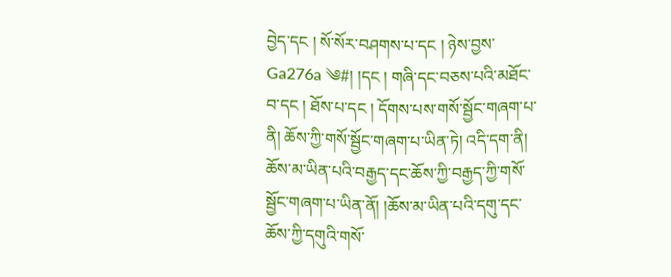བྱེད་དང ། སོ་སོར་བཤགས་པ་དང ། ཉེས་བྱས་ Ga276a ༄#། །དང ། གཞི་དང་བཅས་པའི་མཐོང་བ་དང ། ཐོས་པ་དང ། དོགས་པས་གསོ་སྦྱོང་གཞག་པ་ནི། ཆོས་ཀྱི་གསོ་སྦྱོང་གཞག་པ་ཡིན་ཏེ། འདི་དག་ནི། ཆོས་མ་ཡིན་པའི་བརྒྱད་དང་ཆོས་ཀྱི་བརྒྱད་ཀྱི་གསོ་སྦྱོང་གཞག་པ་ཡིན་ནོ། །ཆོས་མ་ཡིན་པའི་དགུ་དང་ཆོས་ཀྱི་དགུའི་གསོ་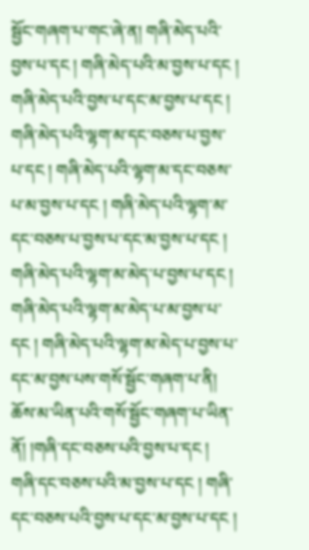སྦྱོང་གཞག་པ་གང་ཞེ་ན། གཞི་མེད་པའི་བྱས་པ་དང ། གཞི་མེད་པའི་མ་བྱས་པ་དང ། གཞི་མེད་པའི་བྱས་པ་དང་མ་བྱས་པ་དང ། གཞི་མེད་པའི་ལྷག་མ་དང་བཅས་པ་བྱས་པ་དང ། གཞི་མེད་པའི་ལྷག་མ་དང་བཅས་པ་མ་བྱས་པ་དང ། གཞི་མེད་པའི་ལྷག་མ་དང་བཅས་པ་བྱས་པ་དང་མ་བྱས་པ་དང ། གཞི་མེད་པའི་ལྷག་མ་མེད་པ་བྱས་པ་དང ། གཞི་མེད་པའི་ལྷག་མ་མེད་པ་མ་བྱས་པ་དང ། གཞི་མེད་པའི་ལྷག་མ་མེད་པ་བྱས་པ་དང་མ་བྱས་པས་གསོ་སྦྱོང་གཞག་པ་ནི། ཆོས་མ་ཡིན་པའི་གསོ་སྦྱོང་གཞག་པ་ཡིན་ནོ། །གཞི་དང་བཅས་པའི་བྱས་པ་དང ། གཞི་དང་བཅས་པའི་མ་བྱས་པ་དང ། གཞི་དང་བཅས་པའི་བྱས་པ་དང་མ་བྱས་པ་དང །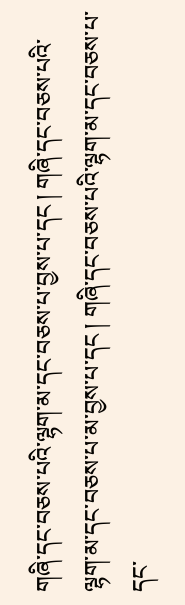གཞི་དང་བཅས་པའི་ལྷག་མ་དང་བཅས་པ་བྱས་པ་དང ། གཞི་དང་བཅས་པའི་ལྷག་མ་དང་བཅས་པ་མ་བྱས་པ་དང ། གཞི་དང་བཅས་པའི་ལྷག་མ་དང་བཅས་པ་དང་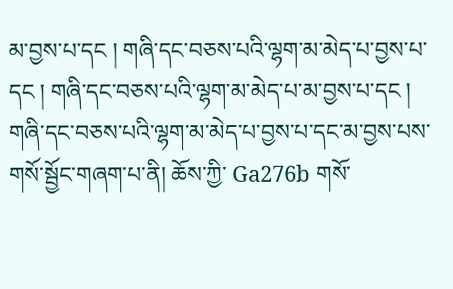མ་བྱས་པ་དང ། གཞི་དང་བཅས་པའི་ལྷག་མ་མེད་པ་བྱས་པ་དང ། གཞི་དང་བཅས་པའི་ལྷག་མ་མེད་པ་མ་བྱས་པ་དང ། གཞི་དང་བཅས་པའི་ལྷག་མ་མེད་པ་བྱས་པ་དང་མ་བྱས་པས་གསོ་སྦྱོང་གཞག་པ་ནི། ཆོས་ཀྱི་ Ga276b གསོ་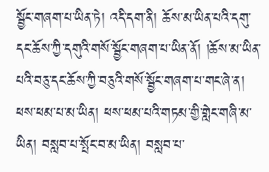སྦྱོང་གཞག་པ་ཡིན་ཏེ། འདི་དག་ནི། ཆོས་མ་ཡིན་པའི་དགུ་དང་ཆོས་ཀྱི་དགུའི་གསོ་སྦྱོང་གཞག་པ་ཡིན་ནོ། །ཆོས་མ་ཡིན་པའི་བཅུ་དང་ཆོས་ཀྱི་བཅུའི་གསོ་སྦྱོང་གཞག་པ་གང་ཞེ་ན། ཕས་ཕམ་པ་མ་ཡིན། ཕས་ཕམ་པའི་གཏམ་གྱི་གླེང་གཞི་མ་ཡིན། བསླབ་པ་སྤོང་བ་མ་ཡིན། བསླབ་པ་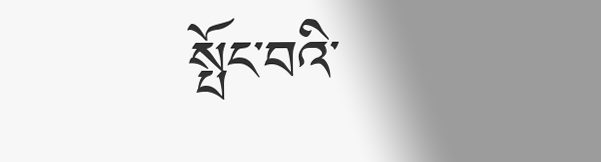སྤོང་བའི་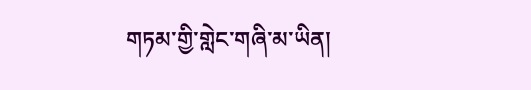གཏམ་གྱི་གླེང་གཞི་མ་ཡིན།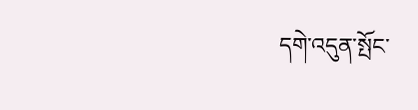དགེ་འདུན་སྤོང་